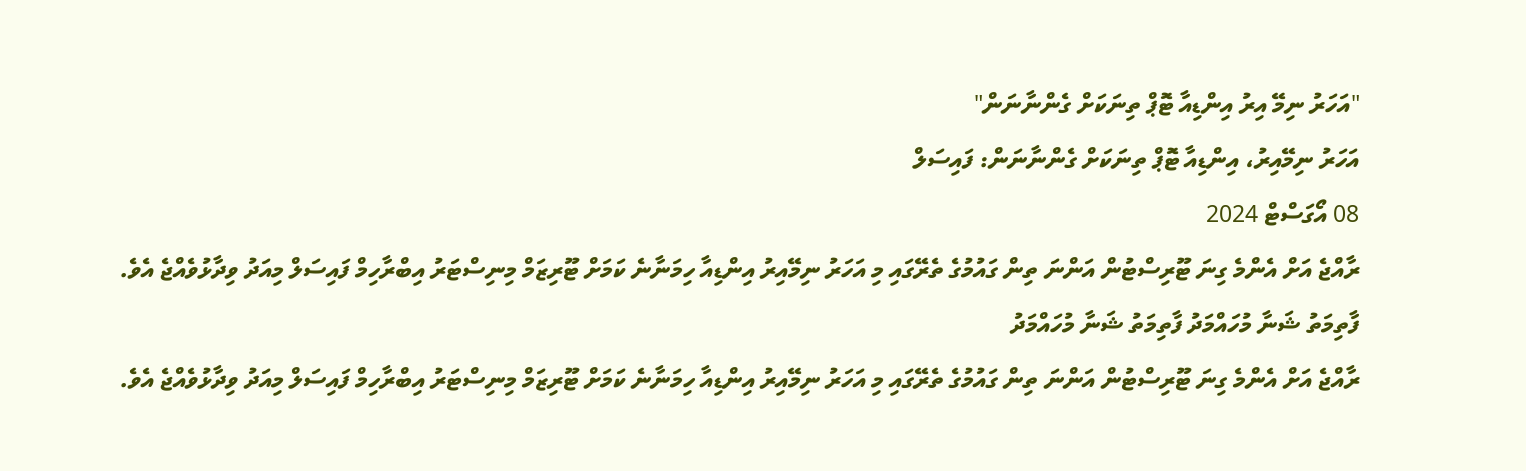"އަހަރު ނިމޭ އިރު އިންޑިއާ ޓޮޕް ތިނަކަށް ގެންނާނަން"
އަހަރު ނިމޭއިރު، އިންޑިއާ ޓޮޕް ތިނަކަށް ގެންނާނަން: ފައިސަލް
08 އޯގަސްޓް 2024
ރާއްޖެ އަށް އެންމެ ގިނަ ޓޫރިސްޓުން އަންނަ ތިން ގައުމުގެ ތެރޭގައި މި އަހަރު ނިމޭއިރު އިންޑިއާ ހިމަނާނެ ކަމަށް ޓޫރިޒަމް މިނިސްޓަރު އިބްރާހިމް ފައިސަލް މިއަދު ވިދާޅުވެއްޖެ އެވެ.
ފާތިމަތު ޝަނާ މުހައްމަދު ފާތިމަތު ޝަނާ މުހައްމަދު
ރާއްޖެ އަށް އެންމެ ގިނަ ޓޫރިސްޓުން އަންނަ ތިން ގައުމުގެ ތެރޭގައި މި އަހަރު ނިމޭއިރު އިންޑިއާ ހިމަނާނެ ކަމަށް ޓޫރިޒަމް މިނިސްޓަރު އިބްރާހިމް ފައިސަލް މިއަދު ވިދާޅުވެއްޖެ އެވެ.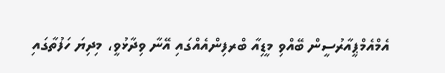އެމްއެމްޕީއާރުސީން ބޭއްވި މީޑިއާ ބްރފިންއެއްގައި އޭނާ ވިދާޅުވީ، މިދިޔަ ހަފުތާގައި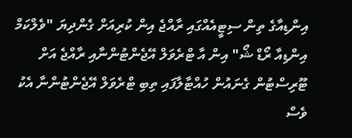އިންޑިއާގެ ތިން ސިޓީއެއްގައި ރާއްޖެ އިން ކުރިއަށް ގެންދިޔަ "ވެލްކަމް އިންޑިއާ ރޯޑް ޝޯ" އިން އާ ޓްރެވަލް އޭޖެންޓުންނާއި ރާއްޖެ އަށް ޓޫރިސްޓުން ގެނައުން ހުއްޓާލާފައި ތިބި ޓްރެވަލް އޭޖެންޓުންނާ އެކު ވެސް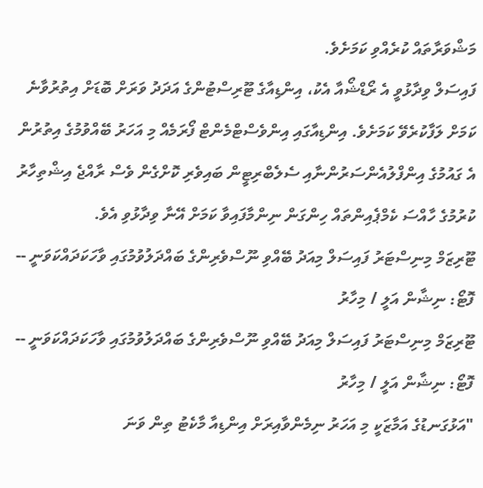މަޝްވަރާތައް ކުރެއްވި ކަމަށެވެ.
ފައިސަލް ވިދާޅުވީ އެ ރޯޑްޝޯއާ އެކު، އިންޑިއާގެ ޓޫރިސްޓުންގެ އަދަދު ވަރަށް ބޮޑަށް އިތުރުވާނެ ކަމަށް ލަފާކުރެވޭ ކަމަށެވެ. އިންޑިއާގައި އިންވެސްޓްމެންޓް ފޯރަމެއް މި އަހަރު ބޭއްވުމުގެ އިތުރުން އެ ގައުމުގެ އިންފްލުއެންސަރުންނާއި ސެލެބްރިޓީން ބައިވެރި ކޮށްގެން ވެސް ރާއްޖެ އިޝްތިހާރު ކުރުމުގެ ހާއްސަ ކެމްޕެއިންތައް ހިންގަން ނިންމާފައިވާ ކަމަށް އޭނާ ވިދާޅުވި އެވެ.
ޓޫރިޒަމް މިނިސްޓަރު ފައިސަލް މިއަދު ބޭއްވި ނޫސްވެރިންގެ ބައްދަލުވުމުގައި ވާހަކަދައްކަވަނީ -- ފޮޓޯ: ނިޝާން އަލީ / މިހާރު
ޓޫރިޒަމް މިނިސްޓަރު ފައިސަލް މިއަދު ބޭއްވި ނޫސްވެރިންގެ ބައްދަލުވުމުގައި ވާހަކަދައްކަވަނީ -- ފޮޓޯ: ނިޝާން އަލީ / މިހާރު
"އަޅުގަނޑުގެ އަމާޒަކީ މި އަހަރު ނިމެންވާއިރަށް އިންޑިއާ މާކެޓު ތިން ވަނަ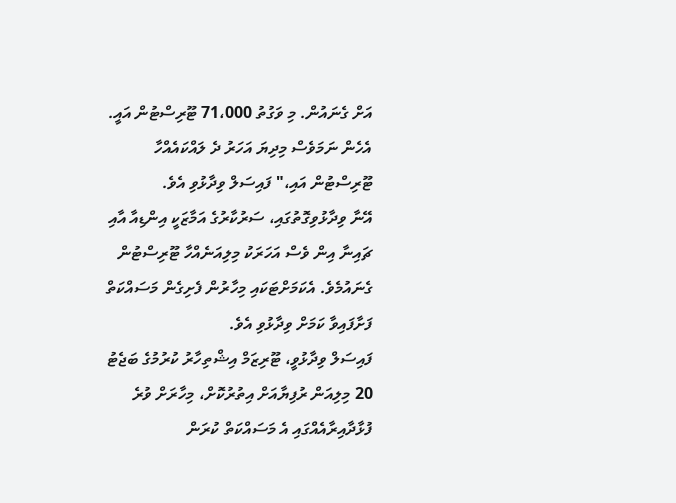އަށް ގެނައުން. މި ވަގުތު 71،000 ޓޫރިސްޓުން އައީ. އެހެން ނަމަވެސް މިދިޔަ އަހަރު ދެ ލައްކައެއްހާ ޓޫރިސްޓުން އައި،" ފައިސަލް ވިދާޅުވި އެވެ.
އޭނާ ވިދާޅުވިގޮތުގައި، ސަރުކާރުގެ އަމާޒަކީ އިންޑިއާ އާއި ޗައިނާ އިން ވެސް އަހަރަކު މިލިއަނެއްހާ ޓޫރިސްޓުން ގެނައުމެވެ. އެކަމަށްޓަކައި މިހާރުން ފެށިގެން މަސައްކަތް ފަށާފައިވާ ކަމަށް ވިދާޅުވި އެވެ.
ފައިސަލް ވިދާޅުވީ، ޓޫރިޒަމް އިޝްތިހާރު ކުރުމުގެ ބަޖެޓު 20 މިލިއަން ރުފިޔާއަށް އިތުރުކޮށް، މިހާރަށް ވުރެ ފުޅާދާއިރާއެއްގައި އެ މަސައްކަތް ކުރަން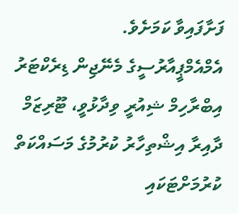ފަށާފައިވާ ކަމަށެވެ.
އެމްއެމްޕީއާރުސީގެ މެނޭޖިން ޑިރެކްޓަރު އިބްރާހިމް ޝިއުރީ ވިދާޅުވީ، ޓޫރިޒަމް ދާއިރާ އިޝްތިހާރު ކުރުމުގެ މަސައްކަތް ކުރުމަށްޓަކައި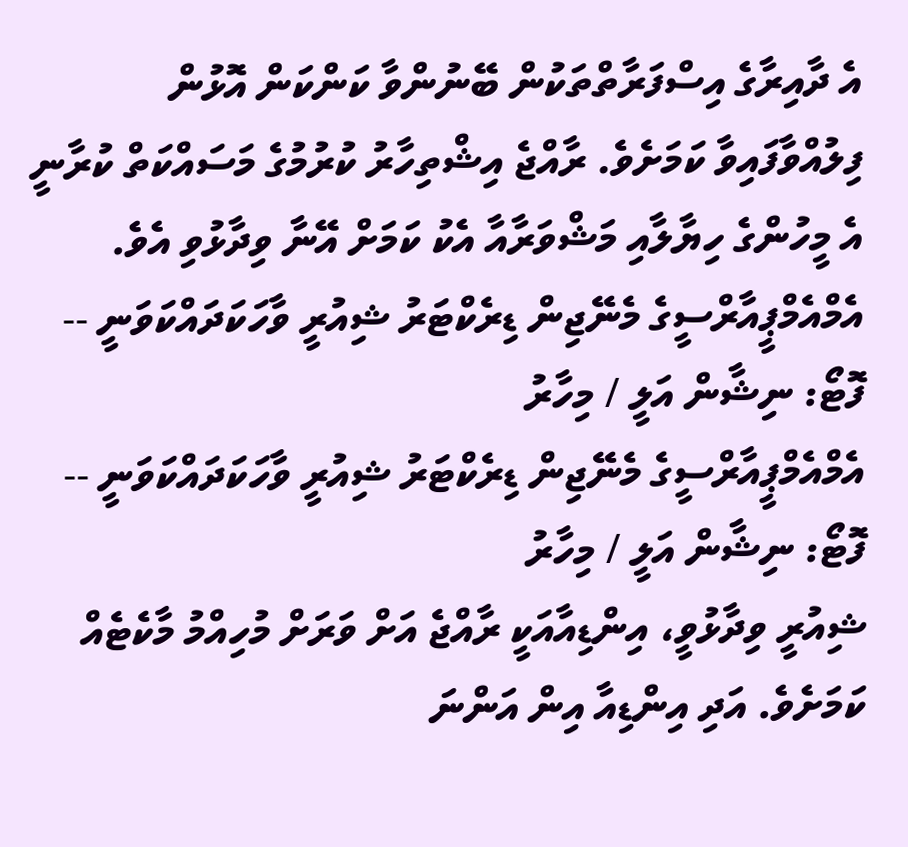އެ ދާއިރާގެ އިސްފަރާތްތަކުން ބޭނުންވާ ކަންކަން އޮޅުން ފިލުއްވާފައިވާ ކަމަށެވެ. ރާއްޖެ އިޝްތިހާރު ކުރުމުގެ މަސައްކަތް ކުރާނީ އެ މީހުންގެ ހިޔާލާއި މަޝްވަރާއާ އެކު ކަމަށް އޭނާ ވިދާޅުވި އެވެ.
އެމްއެމްޕީއާރްސީގެ މެނޭޖިން ޑިރެކްޓަރު ޝިއުރީ ވާހަކަދައްކަވަނީ -- ފޮޓޯ: ނިޝާން އަލީ / މިހާރު
އެމްއެމްޕީއާރްސީގެ މެނޭޖިން ޑިރެކްޓަރު ޝިއުރީ ވާހަކަދައްކަވަނީ -- ފޮޓޯ: ނިޝާން އަލީ / މިހާރު
ޝިއުރީ ވިދާޅުވީ، އިންޑިއާއަކީ ރާއްޖެ އަށް ވަރަށް މުހިއްމު މާކެޓެއް ކަމަށެވެ. އަދި އިންޑިއާ އިން އަންނަ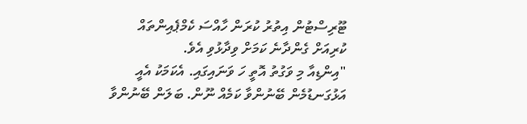ޓޫރިސްޓުން އިތުރު ކުރަން ހާއްސަ ކެމްޕެއިންތައް ކުރިއަށް ގެންދާނެ ކަމަށް ވިދާޅުވި އެވެ.
"އިންޑިއާ މި ވަގުތު އޮތީ ހަ ވަނައިގައި. އެކަމަކު އެއީ އަޅުގަނޑުމެން ބޭނުންވާ ކަމެއް ނޫން. ބަލަން ބޭނުންވާ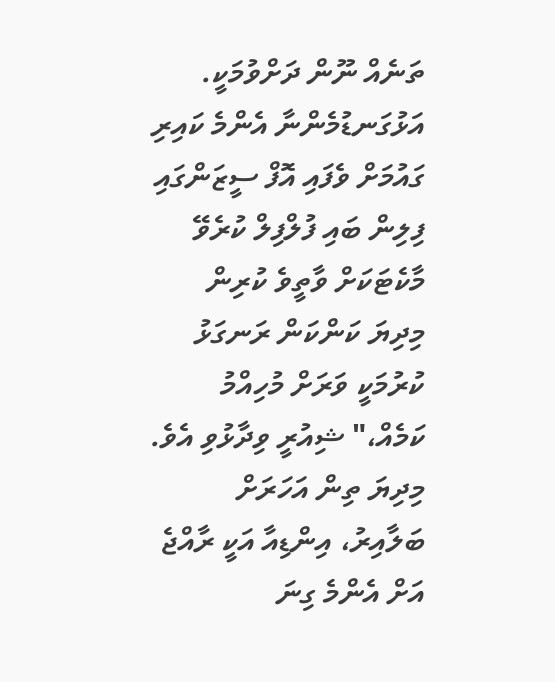ތަނެއް ނޫން ދަށްވުމަކީ. އަޅުގަނޑުމެންނާ އެންމެ ކައިރި ގައުމަށް ވެފައި އޮފް ސީޒަންގައި ފިލިން ބައި ފުލްފިލް ކުރެވޭ މާކެޓަކަށް ވާތީވެ ކުރިން މިދިޔަ ކަންކަން ރަނގަޅު ކުރުމަކީ ވަރަށް މުހިއްމު ކަމެއް،" ޝިއުރީ ވިދާޅުވި އެވެ.
މިދިޔަ ތިން އަހަރަށް ބަލާއިރު، އިންޑިއާ އަކީ ރާއްޖެ އަށް އެންމެ ގިނަ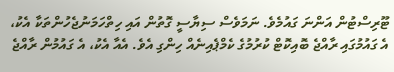ޓޫރިސްޓުން އަންނަ ގައުމެވެ. ނަމަވެސް ސިޔާސީ ގޮތުން އައި ހިތްހަމަނުޖެހުންތަކާ އެކު، އެ ގައުމުގައި ރާއްޖެ ބޮއިކޮޓް ކުރުމުގެ ކެމްޕެއިނެއް ހިންގި އެވެ. އެއާ އެކު، އެ ގައުމުން ރާއްޖެ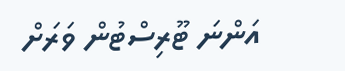އަންނަ ޓޫރިސްޓުން ވަރަށް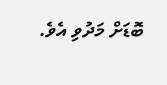ބޮޑަށް މަދުވި އެވެ.